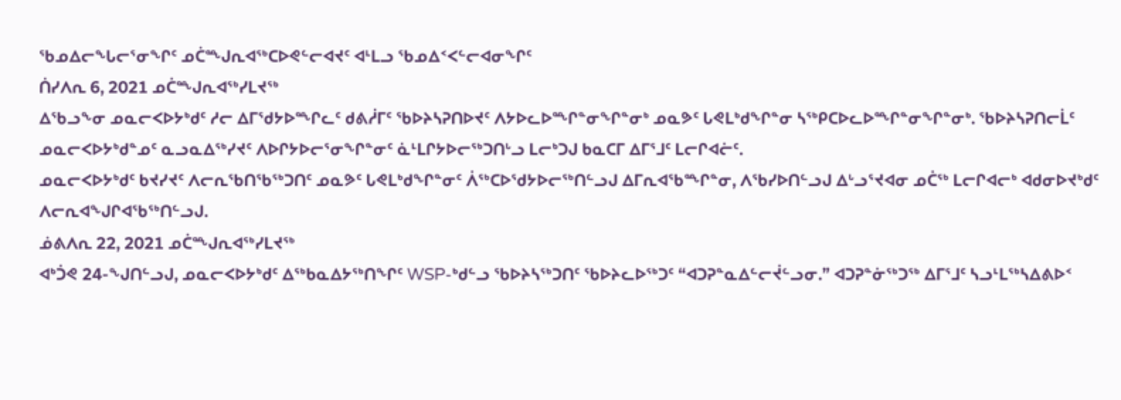ᖃᓄᐃᓕᖕᒐᓕᕐᓂᖕᒋᑦ ᓄᑖᖖᒍᕆᐊᖅᑕᐅᕙᓪᓕᐊᔪᑦ ᐊᒻᒪᓗ ᖃᓄᐃᑉᐸᓪᓕᐊᓂᖕᒋᑦ
ᑏᓯᐱᕆ 6, 2021 ᓄᑖᖖᒍᕆᐊᖅᓯᒪᔪᖅ
ᐃᖃᓗᖕᓂ ᓄᓇᓕᐸᐅᔭᒃᑯᑦ ᓱᓕ ᐃᒥᖁᔭᐅᖖᒋᓚᑦ ᑯᕕᓲᒥᑦ ᖃᐅᔨᓴᕈᑎᐅᔪᑦ ᐱᔭᐅᓚᐅᖖᒋᓐᓂᖕᒋᓐᓂᒃ ᓄᓇᕗᑦ ᒐᕙᒪᒃᑯᖕᒋᓐᓂ ᓴᖅᑭᑕᐅᓚᐅᖖᒋᓐᓂᖕᒋᓐᓂᒃ. ᖃᐅᔨᓴᕈᑎᓕᒫᑦ ᓄᓇᓕᐸᐅᔭᒃᑯᓐᓄᑦ ᓇᓗᓇᐃᖅᓯᔪᑦ ᐱᐅᒋᔭᐅᓕᕐᓂᖕᒋᓐᓂᑦ ᓈᒻᒪᒋᔭᐅᓕᖅᑐᑎᒡᓗ ᒪᓕᒃᑐᒍ ᑲᓇᑕᒥ ᐃᒥᕐᒧᑦ ᒪᓕᒋᐊᓖᑦ.
ᓄᓇᓕᐸᐅᔭᒃᑯᑦ ᑲᔪᓯᔪᑦ ᐱᓕᕆᖃᑎᖃᖅᑐᑎᑦ ᓄᓇᕗᑦ ᒐᕙᒪᒃᑯᖕᒋᓐᓂᑦ ᐲᖅᑕᐅᖁᔭᐅᓕᖅᑎᓪᓗᒍ ᐃᒥᕆᐊᖃᖖᒋᓐᓂ, ᐱᖃᓯᐅᑎᓪᓗᒍ ᐃᒡᓗᕐᔪᐊᓂ ᓄᑖᖅ ᒪᓕᒋᐊᓕᒃ ᐊᑯᓂᐅᔪᒃᑯᑦ ᐱᓕᕆᐊᖕᒍᒋᐊᖃᖅᑎᓪᓗᒍ.
ᓅᕕᐱᕆ 22, 2021 ᓄᑖᖖᒍᕆᐊᖅᓯᒪᔪᖅ
ᐊᒃᑑᕙ 24-ᖕᒍᑎᓪᓗᒍ, ᓄᓇᓕᐸᐅᔭᒃᑯᑦ ᐃᖅᑲᓇᐃᔭᖅᑎᖕᒋᑦ WSP-ᒃᑯᓪᓗ ᖃᐅᔨᓴᖅᑐᑎᑦ ᖃᐅᔨᓚᐅᖅᑐᑦ “ᐊᑐᕈᓐᓇᐃᓪᓕᔫᓪᓗᓂ.” ᐊᑐᕈᓐᓃᖅᑐᖅ ᐃᒥᕐᒧᑦ ᓴᓗᒻᒪᖅᓴᐃᕕᐅᑉ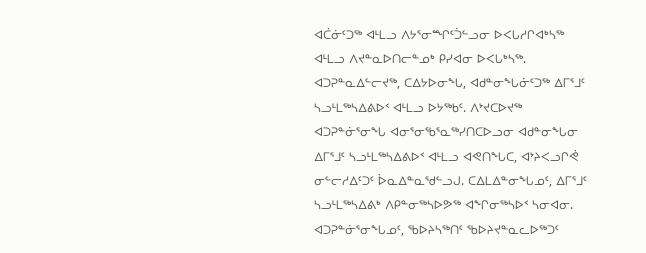ᐊᑖᓃᑦᑐᖅ ᐊᒻᒪᓗ ᐱᔭᕐᓂᖖᒋᑦᑑᓪᓗᓂ ᐅᐸᒐᓱᒋᐊᒃᓴᖅ ᐊᒻᒪᓗ ᐱᔪᓐᓇᐅᑎᓕᓐᓄᒃ ᑭᓯᐊᓂ ᐅᐸᒐᒃᓴᖅ.
ᐊᑐᕈᓐᓇᐃᓪᓕᔪᖅ, ᑕᐃᔭᐅᓂᖕᒐ, ᐊᑯᓐᓂᖕᒐᓃᑦᑐᖅ ᐃᒥᕐᒧᑦ ᓴᓗᒻᒪᖅᓴᐃᕕᐅᑉ ᐊᒻᒪᓗ ᐅᔭᖅᑲᑦ. ᐱᔾᔪᑕᐅᔪᖅ ᐊᑐᕈᓐᓃᕐᓂᖕᒐ ᐊᓂᕐᓂᖃᕐᓇᖅᓯᑎᑕᐅᓗᓂ ᐊᑯᓐᓂᖕᒐᓂ ᐃᒥᕐᒧᑦ ᓴᓗᒻᒪᖅᓴᐃᕕᐅᑉ ᐊᒻᒪᓗ ᐊᕙᑎᖕᒐᑕ, ᐊᔾᔨᐸᓗᒋᕚ ᓂᓪᓕᓱᐃᑦᑐᑦ ᐆᓇᐃᓐᓇᖁᓪᓗᒍ. ᑕᐃᒪᐃᓐᓂᖕᒐᓄᑦ, ᐃᒥᕐᒧᑦ ᓴᓗᒻᒪᖅᓴᐃᕕᒃ ᐱᑭᓐᓂᖅᓴᐅᕗᖅ ᐊᖕᒋᓂᖅᓴᐅᑉ ᓴᓂᐊᓂ.
ᐊᑐᕈᓐᓃᕐᓂᖕᒐᓄᑦ, ᖃᐅᔨᓴᖅᑎᑦ ᖃᐅᔨᔪᓐᓇᓚᐅᖅᑐᑦ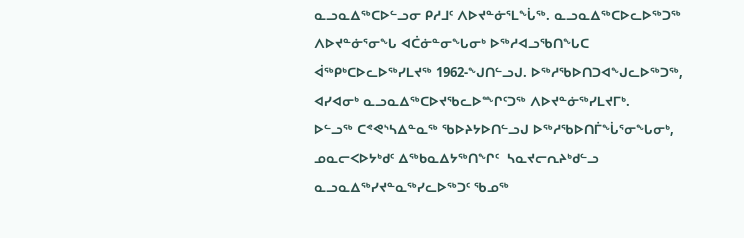ᓇᓗᓇᐃᖅᑕᐅᓪᓗᓂ ᑭᓱᒧᑦ ᐱᐅᔪᓐᓃᕐᒪᖕᒑᖅ. ᓇᓗᓇᐃᖅᑕᐅᓚᐅᖅᑐᖅ ᐱᐅᔪᓐᓃᕐᓂᖕᒐ ᐊᑖᓃᓐᓂᖕᒐᓂᒃ ᐅᖅᓱᐊᓗᖃᑎᖕᒐᑕ ᐋᖅᑭᒃᑕᐅᓚᐅᖅᓯᒪᔪᖅ 1962-ᖕᒍᑎᓪᓗᒍ. ᐅᖅᓱᖃᐅᑎᑐᐊᖕᒍᓚᐅᖅᑐᖅ, ᐊᓯᐊᓂᒃ ᓇᓗᓇᐃᖅᑕᐅᔪᖃᓚᐅᖖᒋᑦᑐᖅ ᐱᐅᔪᓐᓃᖅᓯᒪᔪᒥᒃ.
ᐅᓪᓗᖅ ᑕᕝᕙᔅᓴᐃᓐᓇᖅ ᖃᐅᔨᔭᐅᑎᓪᓗᒍ ᐅᖅᓱᖃᐅᑎᒦᖕᒑᕐᓂᖕᒐᓂᒃ, ᓄᓇᓕᐸᐅᔭᒃᑯᑦ ᐃᖅᑲᓇᐃᔭᖅᑎᖕᒋᑦ  ᓴᓇᔪᓕᕆᔨᒃᑯᓪᓗ ᓇᓗᓇᐃᖅᓯᔪᓐᓇᖅᓯᓚᐅᖅᑐᑦ ᖃᓄᖅ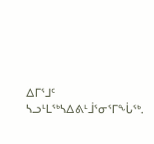ᐃᒥᕐᒧᑦ ᓴᓗᒻᒪᖅᓴᐃᕕᒻᒨᕐᓂᕐᒥᖕᒑᖅ.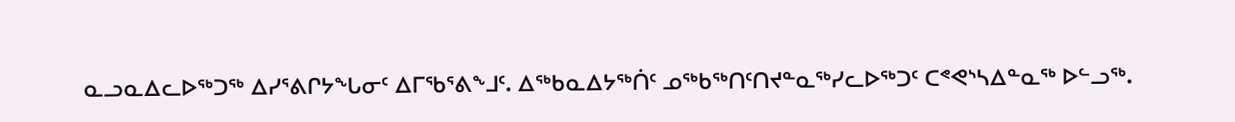ᓇᓗᓇᐃᓚᐅᖅᑐᖅ ᐃᓯᕐᕕᒋᔭᖕᒐᓂᑦ ᐃᒥᖃᕐᕕᖕᒧᑦ. ᐃᖅᑲᓇᐃᔭᖅᑏᑦ ᓄᖅᑲᖅᑎᑦᑎᔪᓐᓇᖅᓯᓚᐅᖅᑐᑦ ᑕᕝᕙᔅᓴᐃᓐᓇᖅ ᐅᓪᓗᖅ.